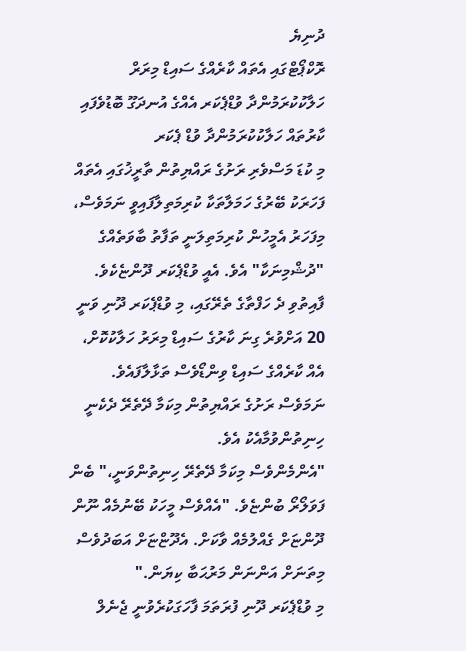ދުނިޔެ
ރޮކްޕޯޓްގައި އެތައް ކާރެއްގެ ސައިޑް މިރަރް ހަލާކުކުރަމުންދާ ވުޑްޕެކަރ އެއްގެ އުނދަގޫ ބޮޑުވެފައި
ކާރުތައް ހަލާކުކުރަމުންދާ ވުޑް ޕެކަރ
މި ކުޑަ މަސްވެރި ރަށުގެ ރައްޔިތުން ތާރީޚުގައި އެތައް ފަހަރަކު ބޭރުގެ ހަމަލާތަކާ ކުރިމަތިލާފައިވީ ނަމަވެސް، މިފަހަރު އެމީހުން ކުރިމަތިލަނީ ތަފާތު ބާވަތެއްގެ "ދުޝްމިނަކާ" އެވެ. އެއީ ވުޑްޕެކަރ ދޫންޏެކެވެ.
ފާއިތުވި ދެ ހަފްތާގެ ތެރޭގައި، މި ވުޑްޕެކަރ ދޫނި ވަނީ 20 އަށްވުރެ ގިނަ ކާރުގެ ސައިޑް މިރަރު ހަލާކުކޮށް، އެއް ކާރެއްގެ ސައިޑް ވިންޑޯވެސް ތަޅާލާފައެވެ. ނަމަވެސް ރަށުގެ ރައްޔިތުން މިކަމާ ދޭތެރޭ ދެކެނީ ހިނިތުންވުމާއެކު އެވެ.
"އެންމެންވެސް މިކަމާ ދޭތެރޭ ހިނިތުންވަނީ،" ބެން ފަވަލޯރޯ ބުންޏެވެ. "އެއްވެސް މީހަކު ބޭނުމެއް ނޫން ދޫންޏަށް ގެއްލުމެއް ވާކަށް. އެދޫޏްޏަށް އަބަދުވެސް މިތަނަށް އަންނަން މަރުޙަބާ ކިޔަން."
މި ވުޑްޕެކަރ ދޫނި ފުރަތަމަ ފާހަގަކުރެވުނީ ޖެނެލް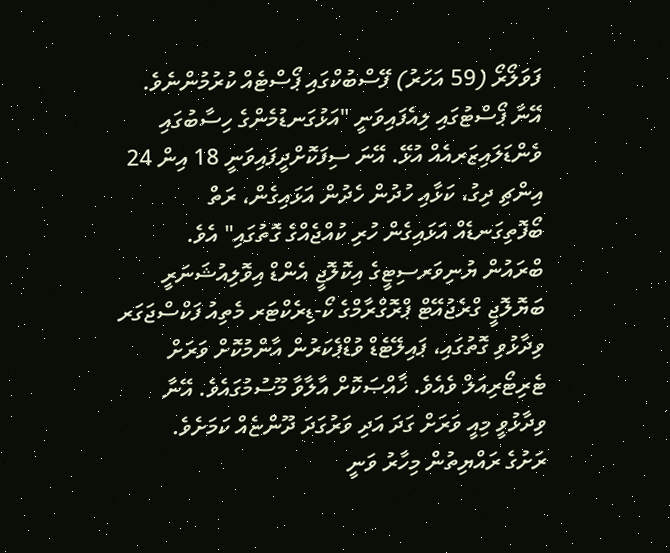ފަވަލޯރޯ (59 އަހަރު) ފޭސްބުކްގައި ޕޯސްޓެއް ކުރުމުންނެވެ. އޭނާ ޕޯސްޓުގައި ލިއެފައިވަނީ "އަޅުގަނޑުމެންގެ ހިސާބުގައި ވެންޑަލައިޒަރއެއް އުޅޭ. އޭނަ ސިފަކޮށްދީފައިވަނީ 18 އިން 24 އިންޗި ދިގު، ކަޅާއި ހުދުން ހެދުން އަޅައިގެން، ރަތް ބޯފޮތިގަނޑެއް އަޅައިގެން ހުރި ކުއްޖެއްގެ ގޮތުގައި" އެވެ.
ބްރައުން ޔުނިވަރސިޓީގެ އިކޮލޮޖީ އެންޑް އިވޮލިއުޝަނަރީ ބަޔޮލޮޖީ ގްރެޖުއޭޓް ޕްރޮގްރާމްގެ ކޯ-ޑިރެކްޓަރ މެތިއު ފަކްސްޖަގަރ ވިދާޅުވި ގޮތުގައި، ޕައިލޭޓެޑް ވުޑްޕެކަރުން އާންމުކޮށް ވަރަށް ޓެރިޓޯރިއަލް ވެއެވެ. ޚާއްޞަކޮށް އާލާވާ މޫސުމުގައެވެ. އޭނާ ވިދާޅުވީ މިއީ ވަރަށް ގަދަ އަދި ވަރުގަދަ ދޫންޏެއް ކަމަށެވެ.
ރަށުގެ ރައްޔިތުން މިހާރު ވަނީ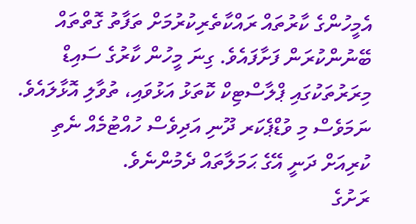އެމީހުންގެ ކާރުތައް ރައްކާތެރިކުރުމަށް ތަފާތު ގޮތްތައް ބޭނުންކުރަން ފަށާފައެވެ. ގިނަ މީހުން ކާރުގެ ސައިޑް މިރަރުތަކުގައި ޕްލާސްޓިކް ކޮތަޅު އަޅުވައި، ތުވާލި އޮޅާލައެވެ. ނަމަވެސް މި ވުޑްޕެކަރ ދޫނި އަދިވެސް ހުއްޓުމެއް ނެތި ކުރިއަށް ދަނީ އޭގެ ޙަމަލާތައް ދެމުންނެވެ.
ރަށުގެ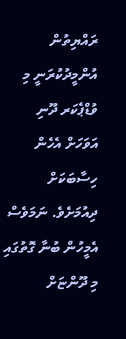ރައްޔިތުން އުންމީދުކުރަނީ މި ވުޑްޕެކަރ ދޫނި އަވަހަށް އެހެން ހިސާބަކަށް ދިއުމަށެވެ. ނަމަވެސް އެމީހުން ބުނާ ގޮތުގައި މި ދޫންޏަށް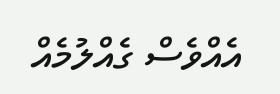އެއްވެސް ގެއްލުމެއް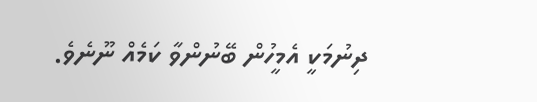ދިނުމަކީ އެމީހުން ބޭނުންވާ ކަމެއް ނޫނެވެ.